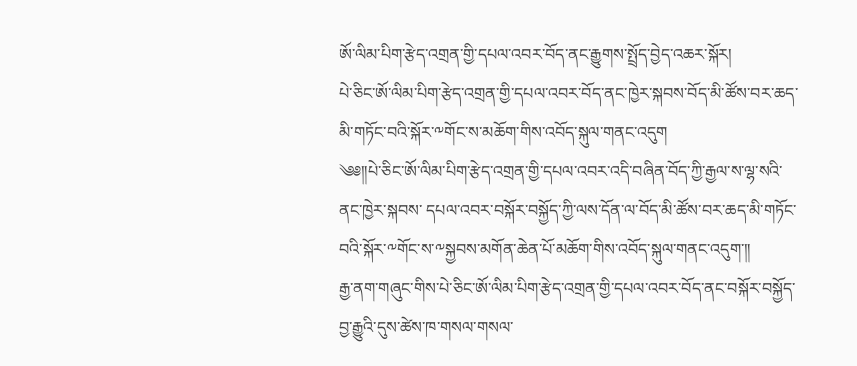ཨོ་ལིམ་པིག་རྩེད་འགྲན་གྱི་དཔལ་འབར་བོད་ནང་རྒྱུགས་སྤྲོད་བྱེད་འཆར་སྐོར།
པེ་ཅིང་ཨོ་ལིམ་པིག་རྩེད་འགྲན་གྱི་དཔལ་འབར་བོད་ནང་ཁྱེར་སྐབས་བོད་མི་ཚོས་བར་ཆད་མི་གཏོང་བའི་སྐོར་༸གོང་ས་མཆོག་གིས་འབོད་སྐུལ་གནང་འདུག
༄༅༎པེ་ཅིང་ཨོ་ལིམ་པིག་རྩེད་འགྲན་གྱི་དཔལ་འབར་འདི་བཞིན་བོད་ཀྱི་རྒྱལ་ས་ལྷ་སའི་ནང་ཁྱེར་སྐབས་ དཔལ་འབར་བསྐོར་བསྐྱོད་ཀྱི་ལས་དོན་ལ་བོད་མི་ཚོས་བར་ཆད་མི་གཏོང་བའི་སྐོར་༸གོང་ས་༸སྐྱབས་མགོན་ཆེན་པོ་མཆོག་གིས་འབོད་སྐུལ་གནང་འདུག་༎
རྒྱ་ནག་གཞུང་གིས་པེ་ཅིང་ཨོ་ལིམ་པིག་རྩེད་འགྲན་གྱི་དཔལ་འབར་བོད་ནང་བསྐོར་བསྐྱོད་བྱ་རྒྱུའི་དུས་ཚེས་ཁ་གསལ་གསལ་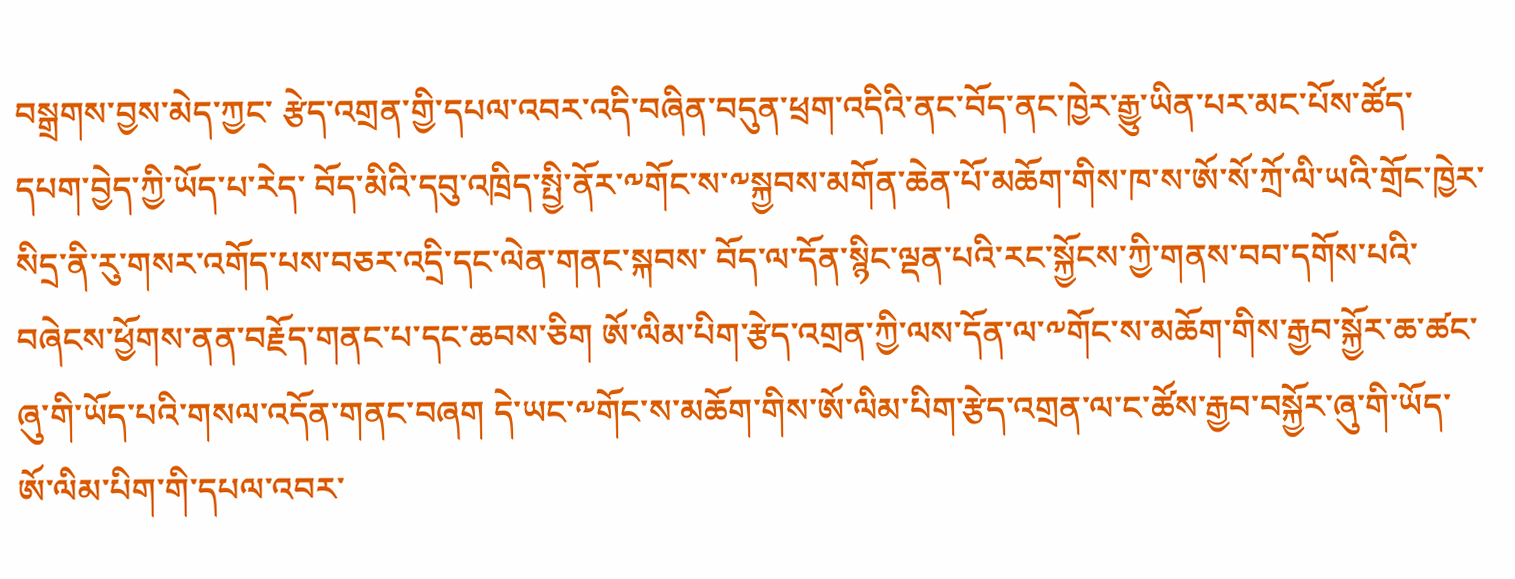བསྒྲགས་བྱས་མེད་ཀྱང་ རྩེད་འགྲན་གྱི་དཔལ་འབར་འདི་བཞིན་བདུན་ཕྲག་འདིའི་ནང་བོད་ནང་ཁྱེར་རྒྱུ་ཡིན་པར་མང་པོས་ཚོད་དཔག་བྱེད་ཀྱི་ཡོད་པ་རེད་ བོད་མིའི་དབུ་འཁྲིད་སྤྱི་ནོར་༸གོང་ས་༸སྐྱབས་མགོན་ཆེན་པོ་མཆོག་གིས་ཁ་ས་ཨོ་སོ་ཀྲོ་ལི་ཡའི་གྲོང་ཁྱེར་སིདྲ་ནི་རུ་གསར་འགོད་པས་བཅར་འདྲི་དང་ལེན་གནང་སྐབས་ བོད་ལ་དོན་སྙིང་ལྡན་པའི་རང་སྐྱོངས་ཀྱི་གནས་བབ་དགོས་པའི་བཞེངས་ཕྱོགས་ནན་བརྗོད་གནང་པ་དང་ཆབས་ཅིག ཨོ་ལིམ་པིག་རྩེད་འགྲན་ཀྱི་ལས་དོན་ལ་༸གོང་ས་མཆོག་གིས་རྒྱབ་སྐྱོར་ཆ་ཚང་ཞུ་གི་ཡོད་པའི་གསལ་འདོན་གནང་བཞག དེ་ཡང་༸གོང་ས་མཆོག་གིས་ཨོ་ལིམ་པིག་རྩེད་འགྲན་ལ་ང་ཚོས་རྒྱབ་བསྐྱོར་ཞུ་གི་ཡོད་ ཨོ་ལིམ་པིག་གི་དཔལ་འབར་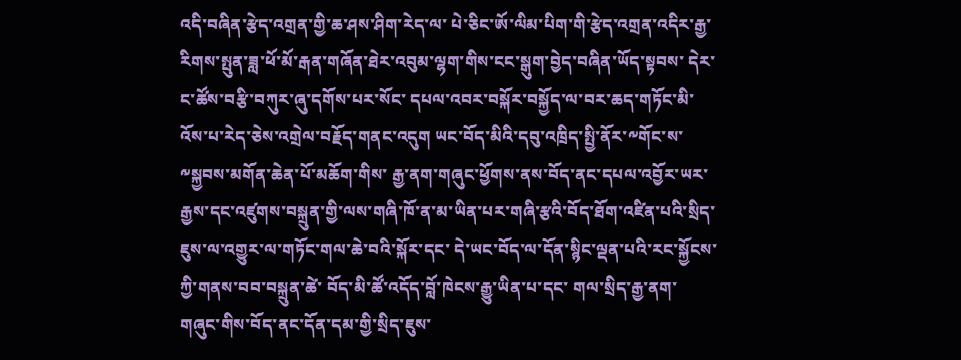འདི་བཞིན་རྩེད་འགྲན་གྱི་ཆ་ཤས་ཤིག་རེད་ལ་ པེ་ཅིང་ཨོ་ལིམ་པིག་གི་རྩེད་འགྲན་འདིར་རྒྱ་རིགས་སྤུན་ཟླ་ཕོ་མོ་རྒན་གཞོན་ཐེར་འབུམ་ལྷག་གིས་ངང་སྒུག་བྱེད་བཞིན་ཡོད་སྟབས་ དེར་ང་ཚོས་བརྩི་བཀུར་ཞུ་དགོས་པར་སོང་ དཔལ་འབར་བསྐོར་བསྐྱོད་ལ་བར་ཆད་གཏོང་མི་འོས་པ་རེད་ཅེས་འགྲེལ་བརྗོད་གནང་འདུག ཡང་བོད་མིའི་དབུ་འཁྲིད་སྤྱི་ནོར་༸གོང་ས་༸སྐྱབས་མགོན་ཆེན་པོ་མཆོག་གིས་ རྒྱ་ནག་གཞུང་ཕྱོགས་ནས་བོད་ནང་དཔལ་འབྱོར་ཡར་རྒྱས་དང་འཛུགས་བསྐྲུན་གྱི་ལས་གཞི་ཁོ་ན་མ་ཡིན་པར་གཞི་རྩའི་བོད་ཐོག་འཛིན་པའི་སྲིད་ཇུས་ལ་འགྱུར་ལ་གཏོང་གལ་ཆེ་བའི་སྐོར་དང་ དེ་ཡང་བོད་ལ་དོན་སྙིང་ལྡན་པའི་རང་སྐྱོངས་ཀྱི་གནས་བབ་བསྐྲུན་ཚེ་ བོད་མི་ཚོ་འདོད་བློ་ཁེངས་རྒྱུ་ཡིན་པ་དང་ གལ་སྲིད་རྒྱ་ནག་གཞུང་གིས་བོད་ནང་དོན་དམ་གྱི་སྲིད་ཇུས་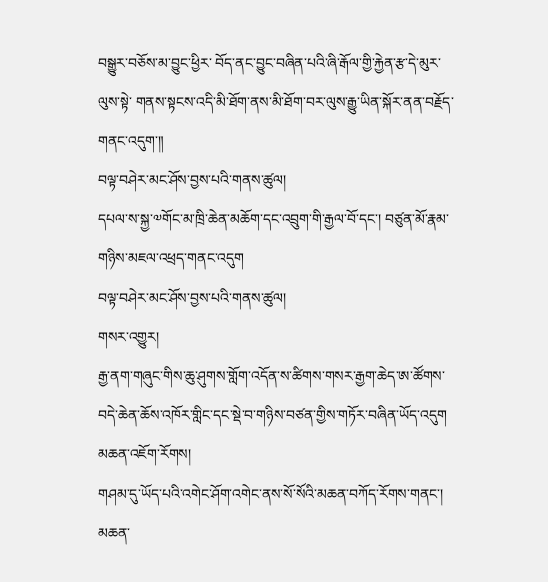བསྒྱུར་བཅོས་མ་བྱུང་ཕྱིར་ བོད་ནང་བྱུང་བཞིན་པའི་ཞི་རྒོལ་གྱི་རྐྱེན་རྩ་དེ་མུར་ལུས་སྟེ་ གནས་སྟངས་འདི་མི་ཐོག་ནས་མི་ཐོག་བར་ལུས་རྒྱུ་ཡིན་སྐོར་ནན་བརྗོད་གནང་འདུག་༎
བལྟ་བཤེར་མང་ཤོས་བྱས་པའི་གནས་ཚུལ།
དཔལ་ས་སྐྱ་༧གོང་མ་ཁྲི་ཆེན་མཆོག་དང་འབྲུག་གི་རྒྱལ་བོ་དང་། བཙུན་མོ་རྣམ་གཉིས་མཇལ་འཕྲད་གནང་འདུག
བལྟ་བཤེར་མང་ཤོས་བྱས་པའི་གནས་ཚུལ།
གསར་འགྱུར།
རྒྱ་ནག་གཞུང་གིས་ཆུ་ཤུགས་གློག་འདོན་ས་ཚིགས་གསར་རྒྱག་ཆེད་ཨ་ཚོགས་བདེ་ཆེན་ཆོས་འཁོར་གླིང་དང་སྡེ་བ་གཉིས་བཙན་གྱིས་གཏོར་བཞིན་ཡོད་འདུག
མཆན་འཇོག་རོགས།
གཤམ་དུ་ཡོད་པའི་འགེང་ཤོག་འགེང་ནས་སོ་སོའི་མཆན་བཀོད་རོགས་གནང་། མཆན་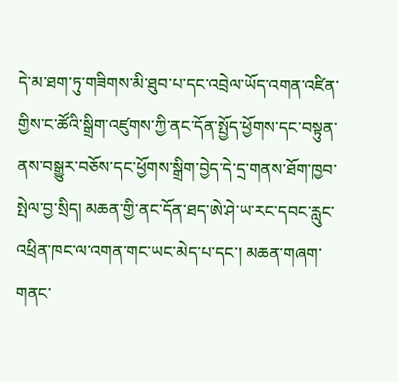དེ་མ་ཐག་ཏུ་གཟིགས་མི་ཐུབ་པ་དང་འབྲེལ་ཡོད་འགན་འཛིན་གྱིས་ང་ཚོའི་སྒྲིག་འཛུགས་ཀྱི་ནང་དོན་སྤྱོད་ཕྱོགས་དང་བསྟུན་ནས་བསྒྱུར་བཅོས་དང་ཕྱོགས་སྒྲིག་བྱེད་དེ་དྲ་གནས་ཐོག་ཁྱབ་སྤེལ་བྱ་སྲིད། མཆན་གྱི་ནང་དོན་ཐད་ཨེ་ཤེ་ཡ་རང་དབང་རླུང་འཕྲིན་ཁང་ལ་འགན་གང་ཡང་མེད་པ་དང་། མཆན་གཞག་གནང་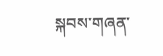སྐབས་གཞན་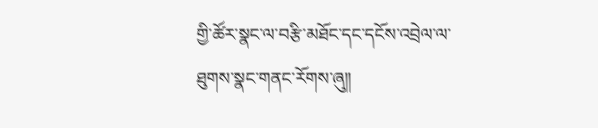གྱི་ཚོར་སྣང་ལ་བརྩི་མཐོང་དང་དངོས་འབྲེལ་ལ་ཐུགས་སྣང་གནང་རོགས་ཞུ༎